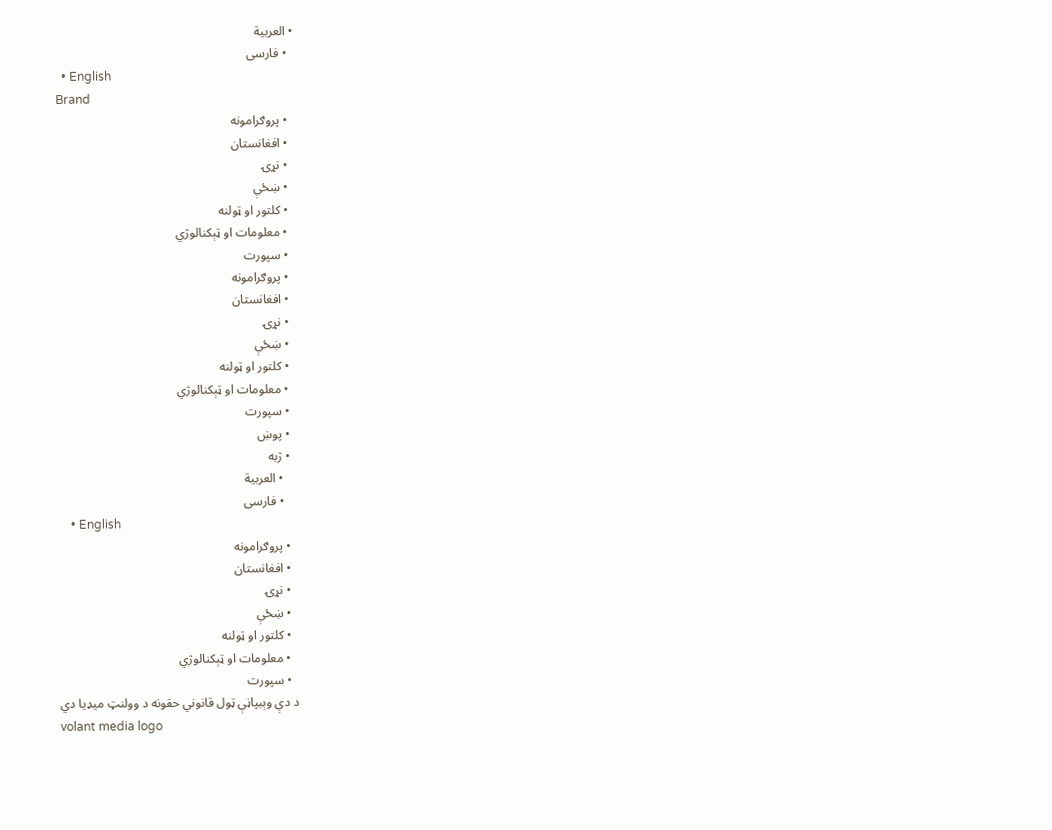• العربية
  • فارسی
  • English
Brand
  • پروګرامونه
  • افغانستان
  • نړۍ
  • ښځې
  • کلتور او ټولنه
  • معلومات او ټېکنالوژي
  • سپورت
  • پروګرامونه
  • افغانستان
  • نړۍ
  • ښځې
  • کلتور او ټولنه
  • معلومات او ټېکنالوژي
  • سپورت
  • پوښ
  • ژبه
    • العربية
    • فارسی
    • English
  • پروګرامونه
  • افغانستان
  • نړۍ
  • ښځې
  • کلتور او ټولنه
  • معلومات او ټېکنالوژي
  • سپورت
د دې وېبپاڼې ټول قانوني حقونه د وولنټ میډیا دي
volant media logo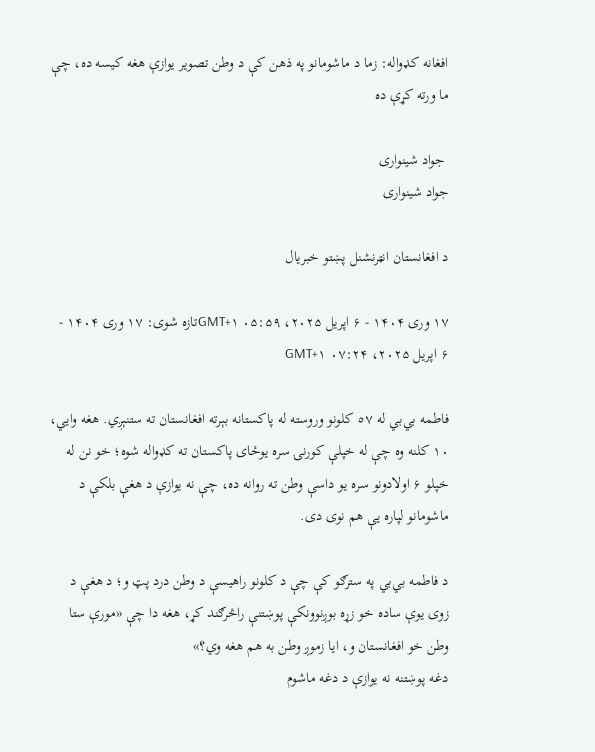افغانه کډواله: زما د ماشومانو په ذهن کې د وطن تصویر يوازې هغه کيسه ده، چې ما ورته کړې ده

 جواد شينواری
جواد شينواری

د افغانستان انټرنشنل پښتو خبریال

۱۷ وری ۱۴۰۴ - ۶ اپریل ۲۰۲۵، ۰۵:۵۹ GMT+۱تازه شوی: ۱۷ وری ۱۴۰۴ - ۶ اپریل ۲۰۲۵، ۰۷:۲۴ GMT+۱

فاطمه بي‌بي له ٥٧ کلونو وروسته له پاکستانه بېرته افغانستان ته ستنېږي. هغه وايي، ۱۰ کلنه وه چې له خپلې کورنۍ سره یوځای پاکستان ته کډواله شوه؛ خو نن له خپلو ۶ اولادونو سره يو داسې وطن ته روانه ده، چې نه يوازې د هغې بلکې د ماشومانو لپاره یې هم نوی دی.

د فاطمه بي‌بي په سترګو کې چې د کلونو راهیسې د وطن درد پټ و؛ د هغې د زوی یوې ساده خو زړه بوږنوونکې پوښتنې راڅرګند کړ، هغه دا چې «مورې ستا وطن خو افغانستان و، ايا زموږ وطن به هم هغه وي؟»
دغه پوښتنه نه يوازې د دغه ماشوم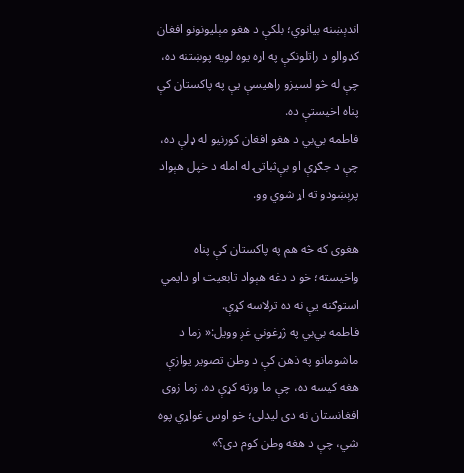اندېښنه بیانوي؛ بلکې د هغو مېليونونو افغان کډوالو د راتلونکې په اړه يوه لویه پوښتنه ده، چې له څو لسيزو راهيسې یې په پاکستان کې پناه اخيستې ده.
فاطمه بي‌بي د هغو افغان کورنيو له ډلې ده، چې د جګړې او بې‌ثباتۍ له امله د خپل هېواد پرېښودو ته اړ شوي وو.

هغوی که څه هم په پاکستان کې پناه واخیسته؛ خو د دغه هېواد تابعيت او دايمي استوګنه یې نه ده ترلاسه کړې.
فاطمه بي‌بي په ژړغوني غږ وويل:« زما د ماشومانو په ذهن کې د وطن تصویر يوازې هغه کيسه ده، چې ما ورته کړې ده. زما زوی افغانستان نه دی ليدلی؛ خو اوس غواړي پوه شي، چې د هغه وطن کوم دی؟»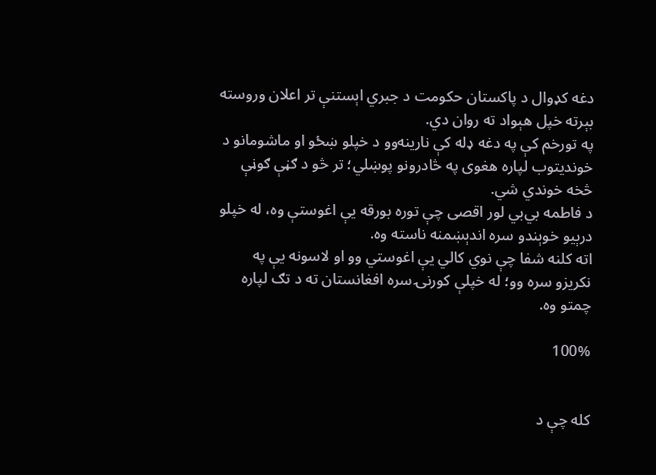دغه کډوال د پاکستان حکومت د جبري اېستنې تر اعلان وروسته بېرته خپل هېواد ته روان دي.
په تورخم کې په دغه ډله کې نارينه‌وو د خپلو ښځو او ماشومانو د خونديتوب لپاره هغوی په څادرونو پوښلي؛ تر څو د ګڼې ګوڼې څخه خوندي شي.
د فاطمه بي‌بي لور اقصی چې توره بورقه يې اغوستې وه، له خپلو درېیو خوېندو سره اندېښمنه ناسته وه.
اته کلنه شفا چې نوي کالي یې اغوستي وو او لاسونه یې په نکریزو سره وو؛ له خپلې کورنۍ سره افغانستان ته د تګ لپاره چمتو وه.

100%


کله چې د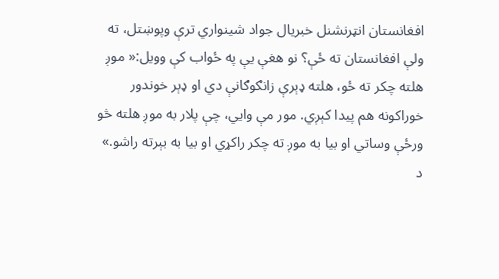افغانستان انټرنشنل خبریال جواد شینواري ترې وپوښتل، ته ولې افغانستان ته ځې؟ نو هغې یې په ځواب کې وویل:« موږ هلته چکر ته ځو، هلته ډېرې زانګوګانې دي او ډېر خوندور خوراکونه هم پيدا کېږي. مور مې وایي، چې پلار به موږ هلته څو ورځې وساتي او بيا به موږ ته چکر راکړي او بیا به بېرته راشو.»
د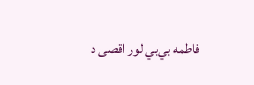فاطمه بي‌بي لور اقصی د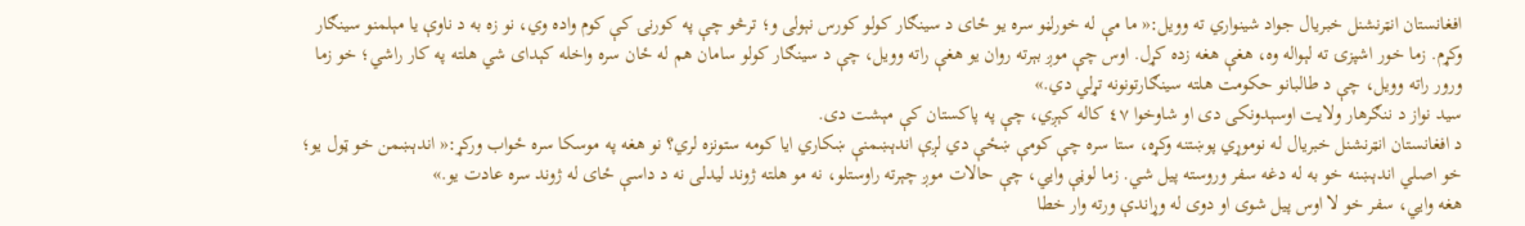افغانستان انټرنشنل خبریال جواد شینواري ته وويل:« ما مې له خورلڼو سره يو ځای د سینګار کولو کورس نېولی و؛ ترڅو چې په کورنۍ کې کوم واده وي، نو زه به د ناوې يا مېلمنو سینګار وکړم. زما خور اشپزۍ ته لېواله وه، هغې هغه زده کړل. اوس چې موږ بېرته روان يو هغې راته وويل، چې د سینګار کولو سامان هم له ځان سره واخله کېدای شي هلته په کار راشي؛ خو زما ورور راته وويل، چې د طالبانو حکومت هلته سینګارتونونه تړلي دي.»
سيد نواز د ننګرهار ولایت اوسېدونکی دی او شاوخوا ٤٧ کاله کېږي، چې په پاکستان کې مېشت دی.
د افغانستان انټرنشنل خبریال له نوموړي پوښتنه وکړه، ستا سره چې کومې ښځې دي لږې اندېښمنې ښکاري ايا کومه ستونزه لري؟ نو هغه په موسکا سره ځواب ورکړ:« اندېښمن خو ټول يو؛ خو اصلي اندېښنه خو به له دغه سفر وروسته پيل شي. زما لوڼې وايي، چې حالات موږ چېرته راوستلو، نه مو هلته ژوند ليدلی نه د داسې ځای له ژوند سره عادت یو.»
هغه وایي، سفر خو لا اوس پيل شوی او دوی له وړاندې ورته وار خطا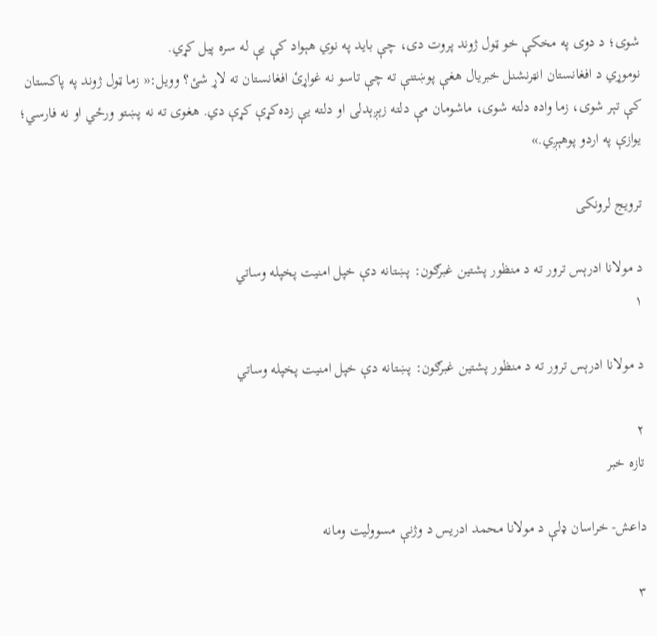شوی؛ د دوی په مخکې خو ټول ژوند پروت دی، چې بايد په نوي هېواد کې یې له سره پيل کړي.
نوموړي د افغانستان انټرنشنل خبریال هغې پوښتنې ته چې تاسو نه غواړئ افغانستان ته لاړ شئ؟ وویل:« زما ټول ژوند په پاکستان کې تېر شوی، زما واده دلته شوی، ماشومان مې دلته زېږېدلی او دلته يې زده‌کړې کړې دي. هغوی ته نه پښتو ورځي او نه فارسي؛ يوازې په اردو پوهېږي.»

ترویج لرونکی

د مولانا ادرېس ترور ته د منظور پشتین غبرګون: پښتانه دې خپل امنیت پخپله وساتي
۱

د مولانا ادرېس ترور ته د منظور پشتین غبرګون: پښتانه دې خپل امنیت پخپله وساتي

۲
تازه خبر

داعش- خراسان ډلې د مولانا محمد ادریس د وژنې مسوولیت ومانه

۳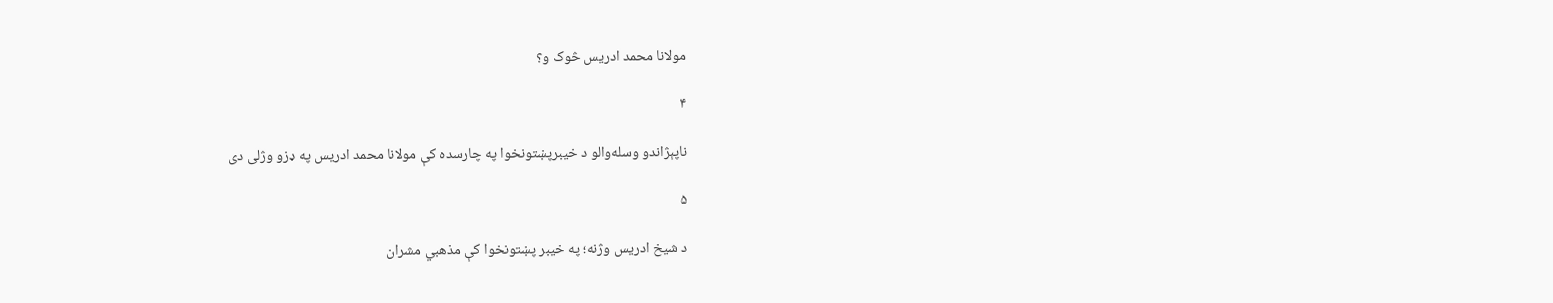مولانا محمد ادریس څوک و؟

۴

ناپېژاندو وسله‌والو د خیبرپښتونخوا په چارسده کې مولانا محمد ادریس په ډزو وژلی دی

۵

د شیخ ادریس وژنه؛ په خیبر پښتونخوا کې مذهبي مشران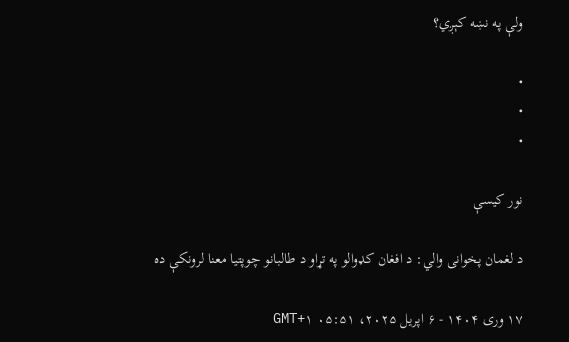ولې په نښه کېږي؟

•
•
•

نور کیسې

د لغمان پخوانی والي: د افغان کډوالو په تړاو د طالبانو چوپتیا معنا لرونکې ده

۱۷ وری ۱۴۰۴ - ۶ اپریل ۲۰۲۵، ۰۵:۵۱ GMT+۱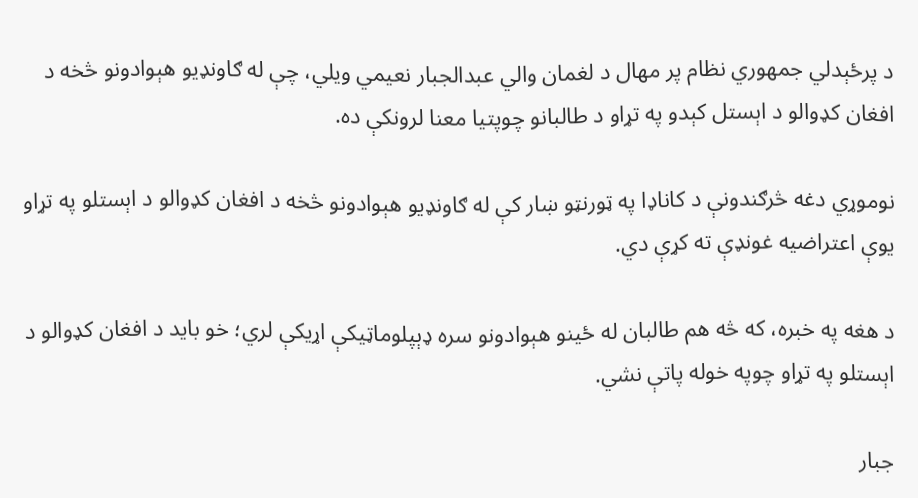د پرځېدلي جمهوري نظام پر مهال د لغمان والي عبدالجبار نعیمي ویلي، چې له ګاونډیو هېوادونو څخه د افغان کډوالو د اېستل کېدو په تړاو د طالبانو چوپتیا معنا لرونکې ده.

نوموړي دغه څرګندونې د کاناډا په ټورنټو ښار کې له ګاونډیو هېوادونو څخه د افغان کډوالو د اېستلو په تړاو یوې اعتراضیه غونډې ته کړې دي.

د هغه په خبره، که څه هم طالبان له ځینو هېوادونو سره ډېپلوماټیکې اړیکې لري؛ خو باید د افغان کډوالو د اېستلو په تړاو چوپه خوله پاتې نشي.

جبار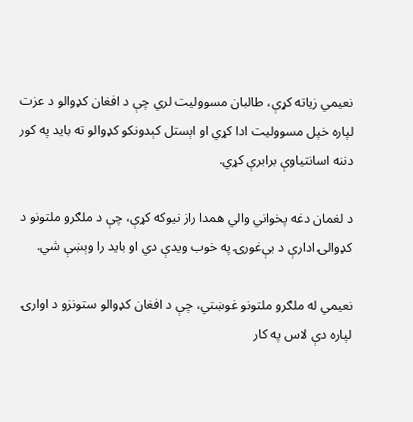نعیمي زیاته کړې، طالبان مسوولیت لري چې د افغان کډوالو د عزت لپاره خپل مسوولیت ادا کړي او اېستل کېدونکو کډوالو ته باید په کور دننه اسانتیاوې برابرې کړي.

د لغمان دغه پخواني والي همدا راز نیوکه کړې، چې د ملګرو ملتونو د کډوالۍ ادارې د بې‌غورۍ په خوب ویدې دي او باید را وېښې شي.

نعیمي له ملګرو ملتونو غوښتي، چې د افغان کډوالو ستونزو د اوارۍ لپاره دې لاس په کار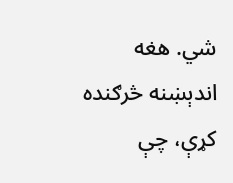شي. هغه اندېښنه څرګنده کړې، چې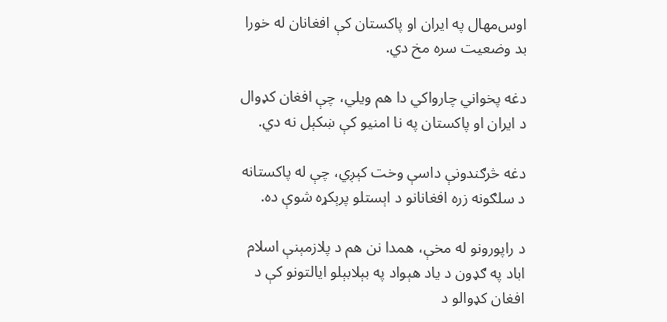اوس‌مهال په ایران او پاکستان کې افغانان له خورا بد وضعیت سره مخ دي.

دغه پخواني چارواکي دا هم ویلي، چې افغان کډوال د ایران او پاکستان په نا امنیو کې ښکېل نه دي.

دغه څرګندونې داسې وخت کېږي، چې له پاکستانه د سلګونه زره افغانانو د اېستلو پرېکړه شوې ده.

د راپورونو له مخې، همدا نن هم د پلازمېنې اسلام اباد په ګډون د یاد هېواد په بېلابېلو ایالتونو کې د افغان کډوالو د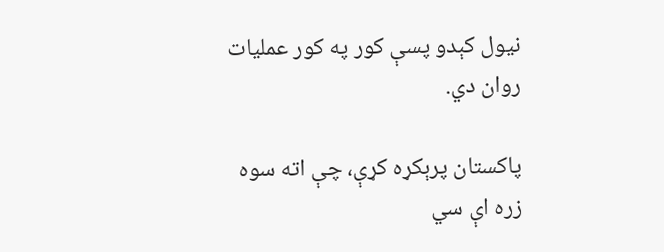نیول کېدو پسې کور په کور عملیات روان دي.

پاکستان پرېکړه کړې، چې اته سوه زره اې سي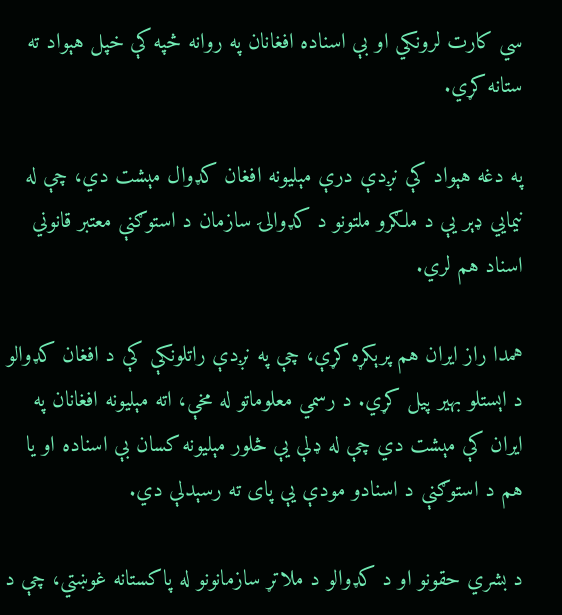سي کارت لرونکي او بې اسناده افغانان په روانه څپه کې خپل هېواد ته ستانه کړي.

په دغه هېواد کې نږدې درې مېلیونه افغان کډوال مېشت دي، چې له نیمايي ډېر یې د ملګرو ملتونو د کډوالۍ سازمان د استوګنې معتبر قانوني اسناد هم لري.

همدا راز ایران هم پرېکړه کړې، چې په نږدې راتلونکې کې د افغان کډوالو د اېستلو بهیر پیل کړي. د رسمي معلوماتو له مخې، اته مېلیونه افغانان په ایران کې مېشت دي چې له ډلې یې څلور مېلیونه کسان بې اسناده او یا هم د استوګنې د اسنادو مودې یې پای ته رسېدلې دي.

د بشري حقونو او د کډوالو د ملاتړ سازمانونو له پاکستانه غوښتي، چې د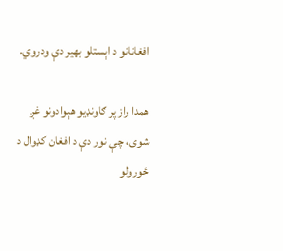افغانانو د اېستلو بهیر دې ودروي.

همدا راز پر ګاونډیو هېوادونو غږ شوی، چې نور دې د افغان کډوال د ځورولو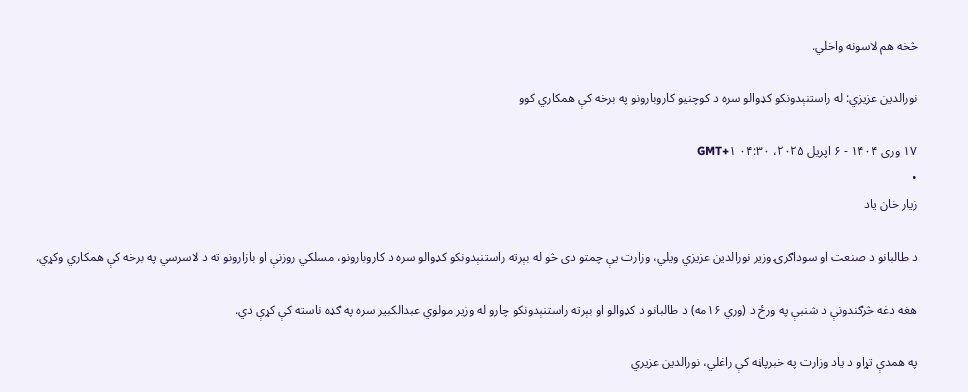څخه هم لاسونه واخلي.

نورالدین عزیزي: له راستنېدونکو کډوالو سره د کوچنیو کاروبارونو په برخه کې همکاري کوو

۱۷ وری ۱۴۰۴ - ۶ اپریل ۲۰۲۵، ۰۴:۳۰ GMT+۱
•
زیار خان یاد

د طالبانو د صنعت او سوداګرۍ وزیر نورالدین عزیزي ویلي، وزارت یې چمتو دی څو له بېرته راستنېدونکو کډوالو سره د کاروبارونو، مسلکي روزنې او بازارونو ته د لاسرسي په برخه کې همکاري وکړي.

هغه دغه څرګندونې د شنبې په ورځ د (وري ۱۶مه) د طالبانو د کډوالو او بېرته راستنېدونکو چارو له وزیر مولوي عبدالکبیر سره په ګډه ناسته کې کړې دي.

په همدې تړاو د یاد وزارت په خبرپاڼه کې راغلي، نورالدین عزیري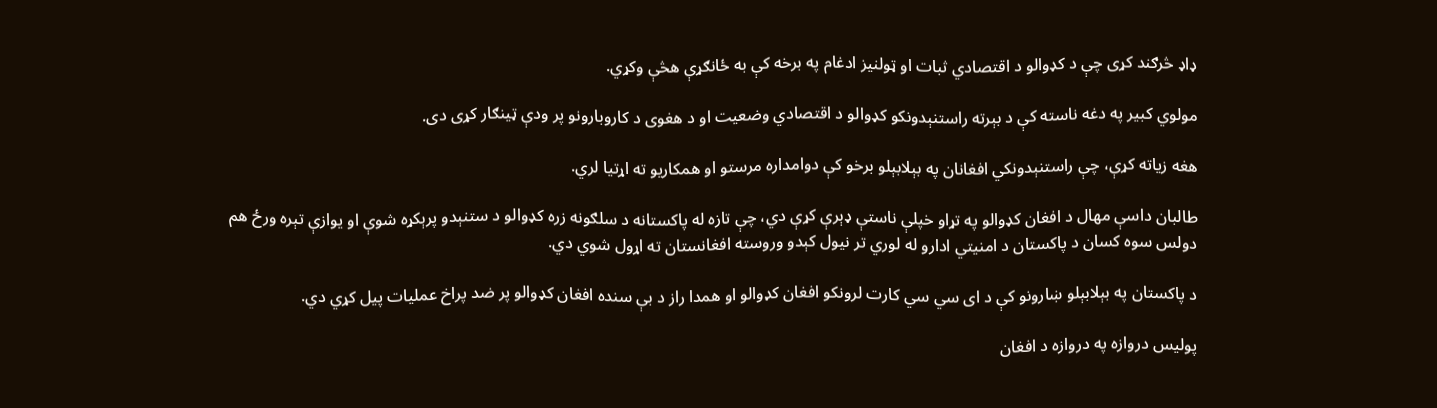ډاډ څرګند کړی چې د کډوالو د اقتصادي ثبات او ټولنیز ادغام په برخه کې به ځانګړې هڅې وکړي.

مولوي کبیر په دغه ناسته کې د بېرته راستنېدونکو کډوالو د اقتصادي وضعیت او د هغوی د کاروبارونو پر ودې ټینګار کړی دی.

هغه زیاته کړې، چې راستنېدونکي افغانان په بېلابېلو برخو کې دوامداره مرستو او همکاریو ته اړتیا لري.

طالبان داسې مهال د افغان کډوالو په تړاو خپلې ناستې ډېرې کړې دي، چې تازه له پاکستانه د سلګونه زره کډوالو د ستنېدو پرېکړه شوې او یوازې تېره ورځ هم دولس سوه کسان د پاکستان د امنیتي ادارو له لوري تر نیول کېدو وروسته افغانستان ته اړول شوي دي.

د‌ پاکستان په بېلابېلو ښارونو کې د ای سي سي کارت لرونکو افغان کډوالو او همدا راز د بې سنده افغان کډوالو پر ضد پراخ عملیات پیل کړي دي.

پولیس دروازه په دروازه د افغان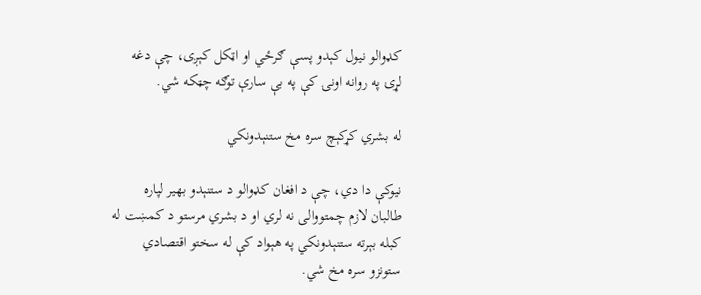کډوالو نیول کېدو پسې ګرځي او اټکل کېږی، چې دغه لړۍ په روانه اونۍ کې په بې سارې توګه چټکه شي.

له بشري کړکېچ سره مخ ستنېدونکي

نیوکې دا دي‌، چې د افغان کډوالو د ستنېدو بهیر لپاره طالبان لازم چمتووالی نه لري او د بشري مرستو د کمښت له کبله بېرته ستنېدونکي په هېواد کې له سختو اقتصادي ستونزو سره مخ شي.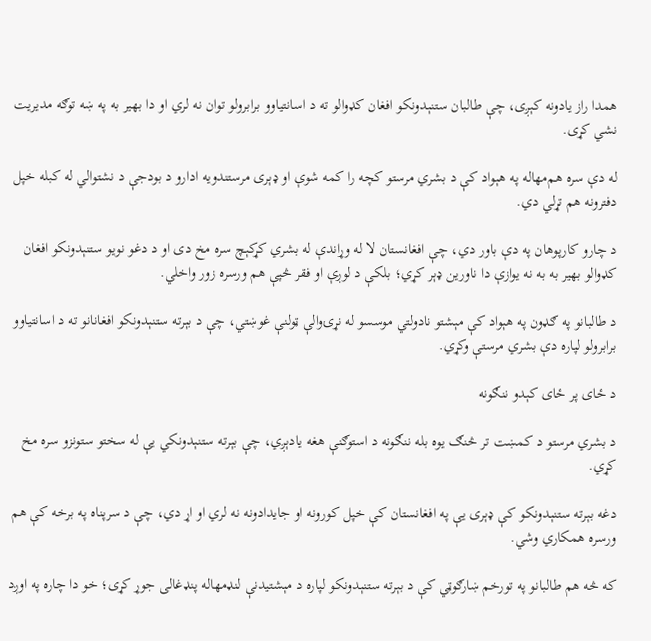همدا راز یادونه کېږی، چې طالبان ستنېدونکو افغان کډوالو ته د اسانتیاوو برابرولو توان نه لري او دا بهیر به په ښه توګه مدیریت نشي کړی.

له دې سره هم‌مهاله په هېواد کې د بشري مرستو کچه را کمه شوې او ډېری مرستندویه ادارو د بودجې د نشتوالي له کبله خپل دفترونه هم تړلي دي.

د چارو کارپوهان په دې باور دي، چې افغانستان لا له وړاندې له بشري کړکېچ سره مخ دی او د دغو نویو ستنېدونکو افغان کډوالو بهیر به به نه یوازې دا ناورین ډېر کړي؛ بلکې د لوږې او فقر څپې هم ورسره زور واخلي.

د طالبانو په ګډون په هېواد کې مېشتو نادولتي موسسو له نړۍوالې ټولنې غوښتي، چې د بېرته ستنېدونکو افغانانو ته د اسانتیاوو برابرولو لپاره دې بشري مرستې وکړي.

د ځای پر ځای کېدو ننګونه

د بشري مرستو د کمښت تر څنګ یوه بله ننګونه د استوګنې هغه یادېږي، چې بېرته ستنېدونکي یې له سختو ستونزو سره مخ کړي.

دغه بېرته ستنېدونکو کې ډېری یې په افغانستان کې خپل کورونه او جایدادونه نه لري او اړ دي، چې د سرپناه په برخه کې هم ورسره همکاري وشي.

که څه هم طالبانو په تورخم ښارګوټي کې د بېرته ستنېدونکو لپاره د مېشتیدنې لنډمهاله پنډغالی جوړ کړی؛ خو دا چاره په اوږد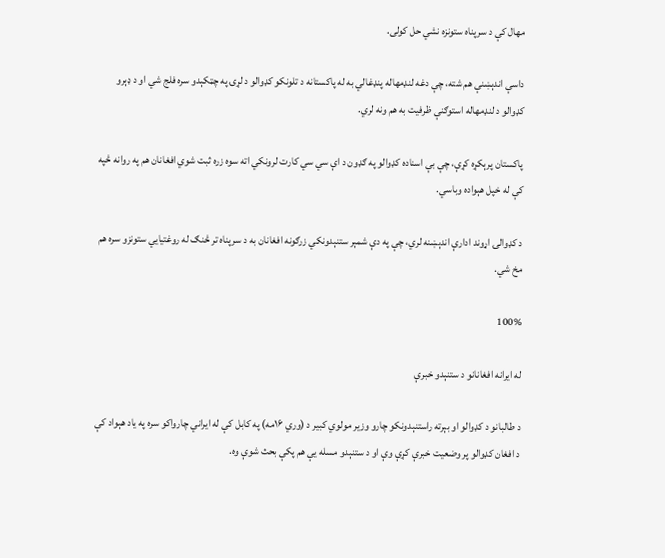مهال کې د سرپناه ستونزه نشي حل کولی.

داسې اندېښنې هم شته، چې دغه لنډمهاله پنډغالي به له پاکستانه د تلونکو کډوالو د لړۍ په چټکېدو سره فلج شي او د ډېرو کډوالو د لنډمهاله استوګنې ظرفیت به هم ونه لري.

پاکستان پرېکړه کړې، چې بې اسناده کډوالو په ګډون د اې سي سي کارت لرونکي اته سوه زره ثبت شوي افغانان هم په روانه څپه کې له خپل هېواده وباسي.

د کډوالۍ اړوند ادارې اندېښنه لري، چې په دې شمېر ستنېدونکي زرګونه افغانان به د سرپناه تر څنګ له روغتیايي ستونزو سره هم مخ شي.

100%

له ایرانه افغانانو د ستنېدو خبرې

د طالبانو د کډوالو او بېرته راستنېدونکو چارو وزیر مولوي کبیر د (وري ۱۶مه) په کابل کې له ایراني چارواکو سره په یاد هېواد کې د افغان کډوالو پر وضعیت خبرې کړې وې او د ستنېدو مسله یې هم پکې بحث شوې وه.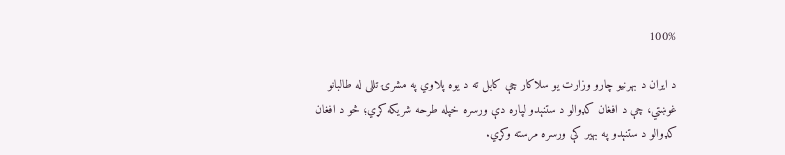100%

د ایران د بهرنیو چارو وزارت یو سلاکار چې کابل ته د یوه پلاوي په مشرۍ تللی له طالبانو غوښتي، چې د افغان کډوالو د ستنېدو لپاره دې ورسره خپله طرحه شریکه کړي؛ څو د افغان کډوالو د ستنېدو په بهیر کې ورسره مرسته وکړي.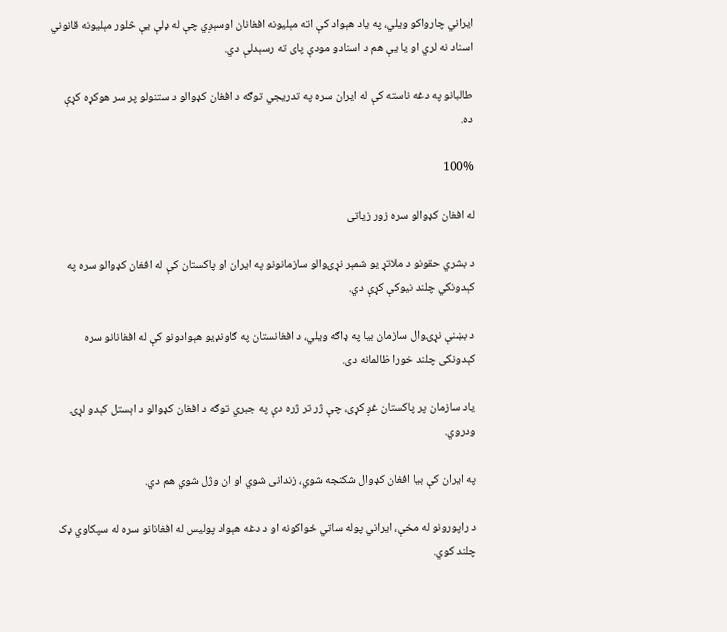ایراني چارواکو ویلي، په یاد هېواد کې اته مېلیونه افغانان اوسېږي چې له ډلې یې څلور مېلیونه قانوني اسناد نه لري او یا یې هم د اسنادو مودې پای ته رسېدلې دي.

طالبانو په دغه ناسته کې له ایران سره په تدریجي توګه د افغان کډوالو د ستنولو پر سر هوکړه کړې ده.

100%

له افغان کډوالو سره زور زیاتی

د بشري حقونو د ملاتړ یو شمېر نړۍوالو سازمانونو په ایران او پاکستان کې له افغان کډوالو سره په کېدونکي چلند نیوکې کړې دي.

د بښنې نړۍوال سازمان بیا په ډاګه ویلي، د افغانستان په ګاونډیو هېوادونو کې له افغانانو سره کېدونکی چلند خورا ظالمانه دی.

یاد سازمان پر پاکستان غږ کړی، چې ژر تر ژره دې په جبري توګه د افغان کډوالو د اېستل کېدو لړۍ ودروي.

په ایران کې بیا افغان کډوال شکنجه شوي، زندانی شوي او ان وژل شوي هم دي.

د راپورونو له مخې، ایراني پوله ساتي ځواکونه او د دغه هېواد پولیس له افغانانو سره له سپکاوي ډک چلند کوي.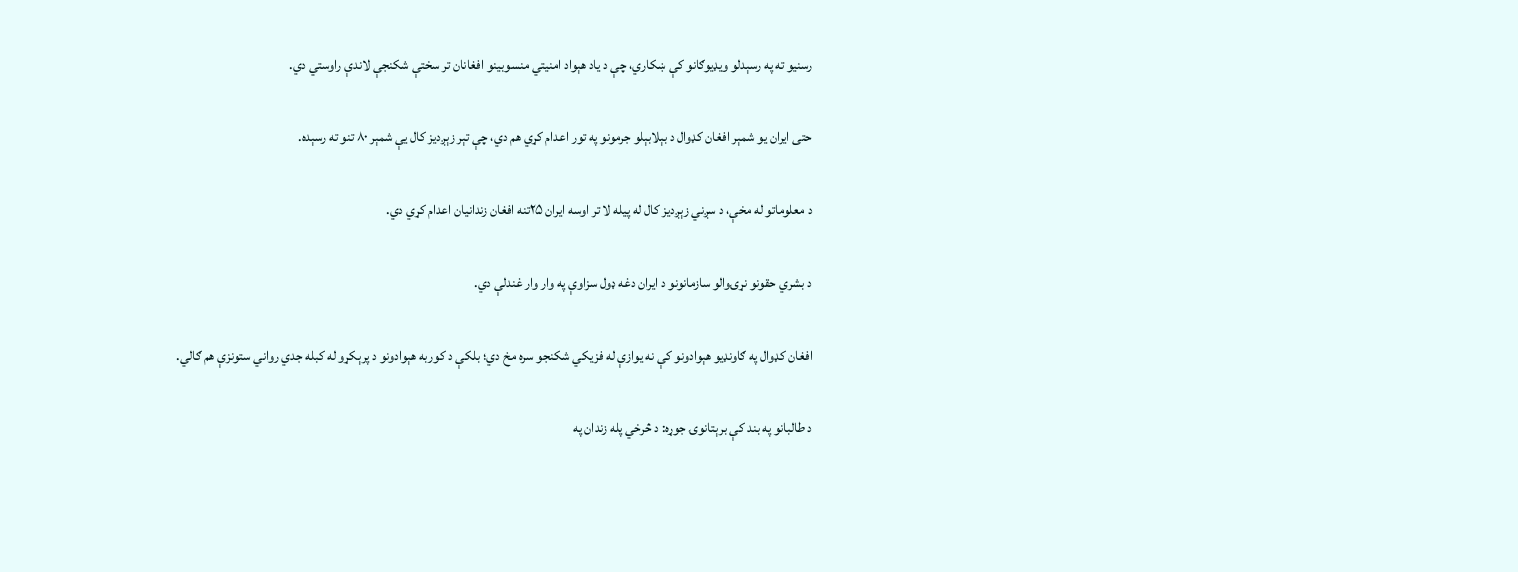رسنیو ته په رسېدلو ویډیوګانو کې ښکاري، چې د یاد هېواد امنیتي منسوبینو افغانان تر سختې شکنجې لاندې راوستي دي.

حتی ایران یو شمېر افغان کډوال د بېلابېلو جرمونو په تور اعدام کړي‌ هم دي، چې تېر زېږدیز کال یې شمېر ۸۰ تنو ته رسېده.

د معلوماتو له مخې، د سږني زېږدیز کال له پیله لا تر اوسه ایران ۲۵تنه افغان زندانیان اعدام کړي دي.

د بشري حقونو نړۍوالو سازمانونو د ایران دغه ډول سزاوې په وار وار غندلې دي.

افغان کډوال په ګاونډیو هېوادونو کې نه یوازې له فزیکي شکنجو سره مخ دي؛ بلکې د کوربه هېوادونو د پرېکړو له کبله جدي رواني ستونزې هم ګالي.

د طالبانو په بند کې برېتانوۍ جوړه: د څرخي پله زندان په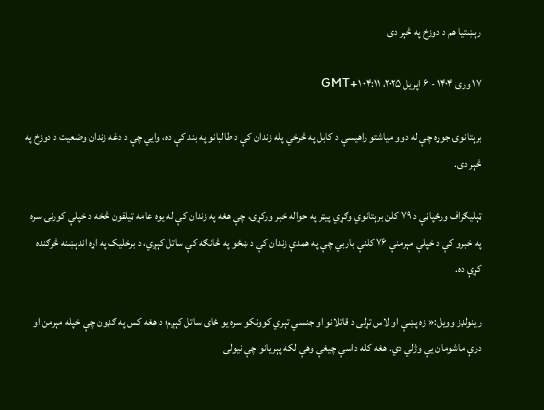رېښتیا هم د دوزخ په څېر دی

۱۷ وری ۱۴۰۴ - ۶ اپریل ۲۰۲۵، ۰۴:۱۱ GMT+۱

برېتانوۍ جوړه چې له دوو میاشتو راهیسې د کابل په څرخي پله زندان کې د طالبانو په بند کې ده، وایي چې د دغه زندان وضعیت د دوزخ په څېر دی.

ټېلیګراف ورځپاڼې د ۷۹ کلن برېتانوي وګړي پیټر په حواله خبر ورکړی، چې هغه په زندان کې له یوه عامه ټیلفون څخه د خپلې کورنۍ سره په خبرو کې د خپلې مېرمنې ۷۶ کلنې باربي چې په همدې زندان کې د ښځو په څانګه کې ساتل کېږي، د برخلیک په اړه اندېښنه څرګنده کړې ده.

رینولډز وویل:« زه پښې او لاس تړلی د قاتلانو او جنسي تېري کوونکو سره یو ځای ساتل کېږم؛ د هغه کس په ګډون چې خپله مېرمن او درې ماشومان یې وژلي دي. هغه کله داسې چیغې وهې لکه پېریانو چې نیولی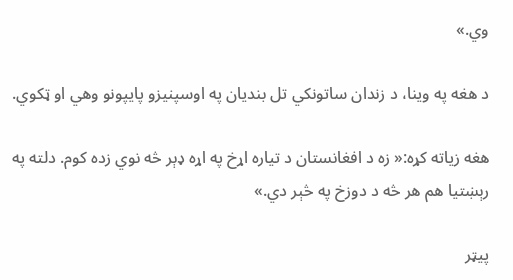وي.»

د هغه په وينا، د زندان ساتونکي تل بنديان په اوسپنیزو پایپونو وهي او ټکوي.

هغه زیاته کړه:« زه د افغانستان د تیاره اړخ په اړه ډېر څه نوي زده کوم. دلته په رېښتیا هم هر څه د دوزخ په څېر دي.»

پيټر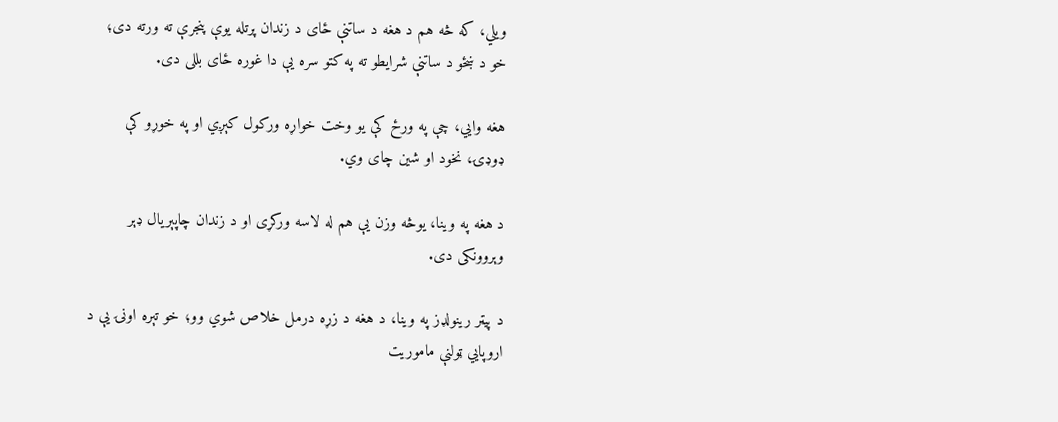ویلي، که څه هم د هغه د ساتنې ځای د زندان پرتله یوې پنجرې ته ورته دی؛ خو د ښځو د ساتنې شرایطو ته په کتو سره یې دا غوره ځای بللی دی.

هغه وایي، چې په ورځ کې یو وخت خواړه ورکول کېږي او په خوړو کې ډوډۍ، نخود او شین چای وي.

د هغه په وینا، یوڅه وزن یې هم له لاسه ورکړی او د زندان چاپېریال ډېر وېروونکی دی.

د پيټر رینولډز په وینا، د هغه د زړه درمل خلاص شوي وو؛ خو تېره اونۍ یې د اروپایي ټولنې ماموریت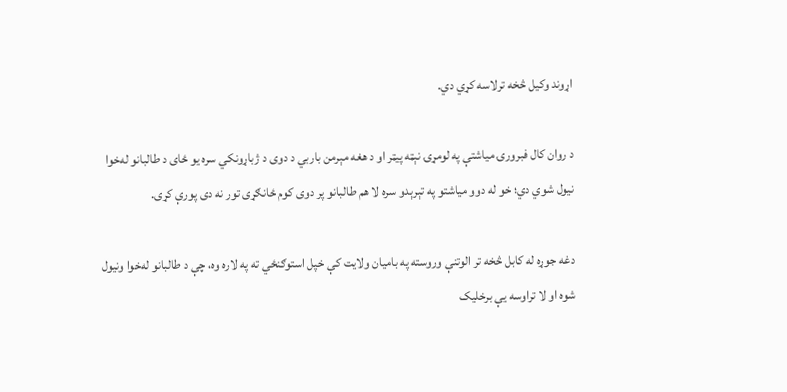اړوند وکیل څخه ترلاسه کړي دي.

د روان کال فبرورۍ میاشتې په لومړۍ نېټه پیټر او د هغه مېرمن باربي د دوی د ژباړونکي سره یو ځای د طالبانو له‌خوا نیول شوي دي؛ خو له دوو میاشتو په تېرېدو سره لا هم طالبانو پر دوی کوم ځانګړی تور نه دی پورې کړی.

دغه جوړه له کابل څخه تر الوتنې وروسته په بامیان ولایت کې خپل استوګنځي ته په لاره وه، چې د طالبانو له‌خوا ونیول شوه او لا تراوسه یې برخلیک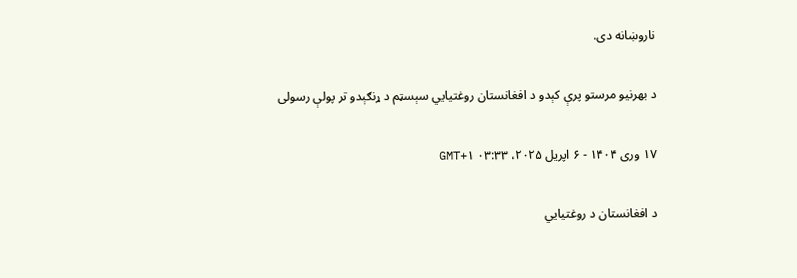ناروښانه دی.

د بهرنیو مرستو پرې کېدو د افغانستان روغتیايي سېسټم د ړنګېدو تر پولې رسولی

۱۷ وری ۱۴۰۴ - ۶ اپریل ۲۰۲۵، ۰۳:۳۳ GMT+۱

د افغانستان د روغتیايي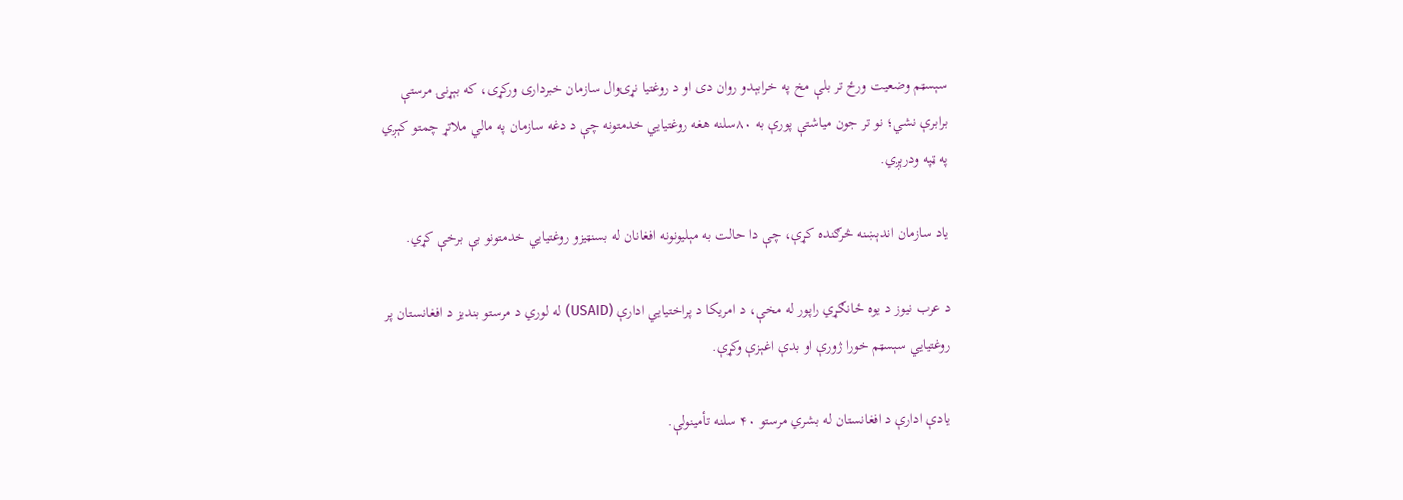سېسټم وضعیت ورځ تر بلې مخ په خرابېدو روان دی او د روغتیا نړۍوال سازمان خبرداری ورکړی، که بېړنۍ مرستې برابرې نشي؛ نو تر جون میاشتې پورې به ۸۰سلنه هغه روغتیایي خدمتونه چې د دغه سازمان په مالي ملاتړ چمتو کېږي په ټپه ودرېږي.

یاد سازمان اندېښنه څرګنده کړې، چې دا حالت به مېلیونونه افغانان له بسنټیزو روغتیايي خدمتونو بې ‌برخې کړي.

د عرب نیوز د یوه ځانګړي راپور له مخې، د امریکا د پراختیایي ادارې (USAID) له لوري د مرستو بندیز د افغانستان پر روغتیایي سېسټم خورا ژورې او بدې اغېزې وکړې.

یادې ادارې د افغانستان له بشري مرستو ۴۰ سلنه تأمینولې.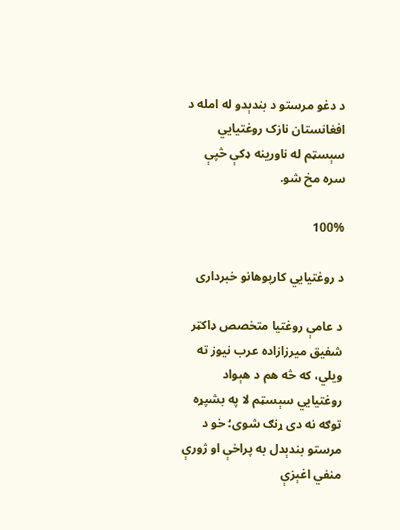د دغو مرستو د بندېدو له امله د افغانستان نازک روغتیایي سېسټم له ناورینه ډکې څپې سره مخ شو.

100%

د روغتیايي کارپوهانو خبرداری

د عامې روغتیا متخصص ډاکټر شفیق میرزازاده عرب نیوز ته ویلي، که څه هم د هېواد روغتیایي سېسټم لا په بشپړه توګه نه دی ړنګ شوی؛ خو د مرستو بندېدل به پراخې او ژورې منفي اغېزې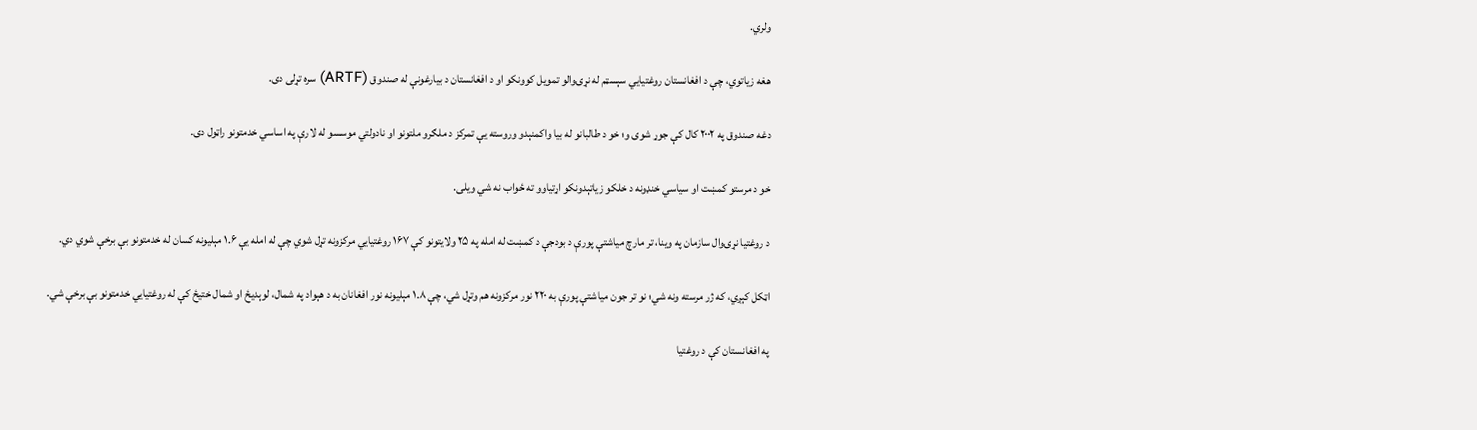ولري.

هغه زیاتوي، چې د افغانستان روغتیايي سېسټم له نړۍوالو تمویل کوونکو او د افغانستان د بیارغونې له صندوق (ARTF) سره تړلی دی.

دغه صندوق په ۲۰۰۲ کال کې جوړ شوی و؛ خو د طالبانو له بیا واکمنېدو وروسته یې تمرکز د ملګرو ملتونو او نادولتي موسسو له لارې په اساسي خدمتونو راټول دی.

خو د مرستو کمښت او سیاسي خنډونه د خلکو زیاتېدونکو اړتیاوو ته ځواب نه شي ویلی.

د روغتیا نړۍوال سازمان په وینا، تر مارچ میاشتې پورې د بودجې د کمښت له امله په ۲۵ ولایتونو کې ۱۶۷ روغتیايي مرکزونه تړل شوي چې له امله یې ۱.۶ مېلیونه کسان له خدمتونو بې ‌برخې شوي دي.

اټکل کېږي، که ژر مرسته ونه شي؛ نو تر جون میاشتې پورې به ۲۲۰ نور مرکزونه هم وتړل شي، چې ۱.۸ مېلیونه نور افغانان به د هېواد په شمال، لوېدیځ او شمال ‌ختیځ کې له روغتیايي خدمتونو بې ‌برخې شي.

په افغانستان کې د روغتیا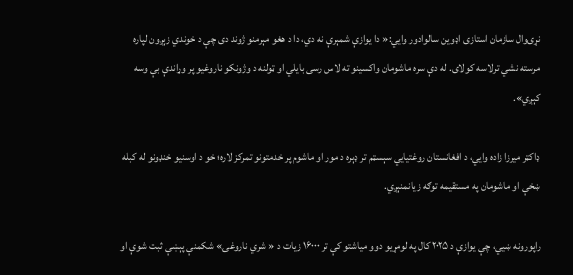نړۍوال سازمان استازی اډوین سالوادور وایي:« دا یوازې شمېرې نه دي، دا د هغو مېرمنو ژوند دی چې د خوندي زېږون لپاره مرسته نشي ترلاسه کولای. له دې سره ماشومان واکسینو ته لاس رسی بایلي او ټولنه د وژونکو ناروغیو پر وړاندې بې وسه کېږي».

ډاکټر میرزا زاده وایي، د افغانستان روغتیايي سېسټم تر ډېره د مور او ماشوم پر خدمتونو تمرکز لاره؛ خو د اوسنيو خنډونو له کبله ښخې او ماشومان په مستقیمه توګه زیانمنېږي.

راپورونه ښيي، چې یوازې د ۲۰۲۵ کال په لومړیو دوو میاشتو کې تر ۱۶۰۰۰ زیات د « شري ناروغۍ» شکمنې پېښې ثبت شوې او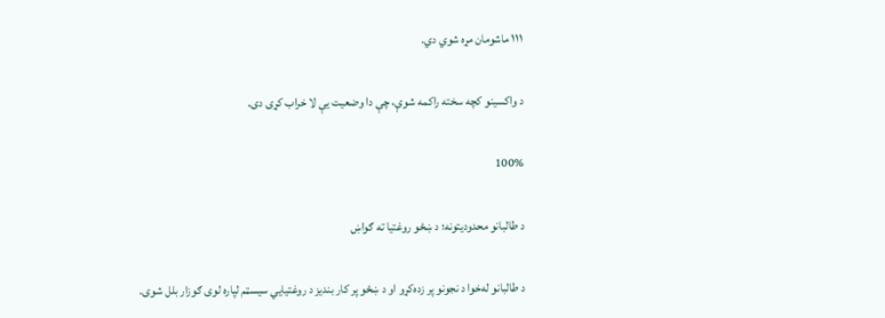۱۱۱ ماشومان مړه شوي دي.

د واکسینو کچه سخته راکمه شوې، چې دا وضعیت یې لا خراب کړی دی.

100%

د طالبانو محدودیتونه؛ د ښځو روغتیا ته ګواښ

د طالبانو له‌خوا د نجونو پر زده‌‌کړو او د ښځو پر کار بندیز د روغتیايي سیسټم لپاره لوی ګوزار بلل شوی.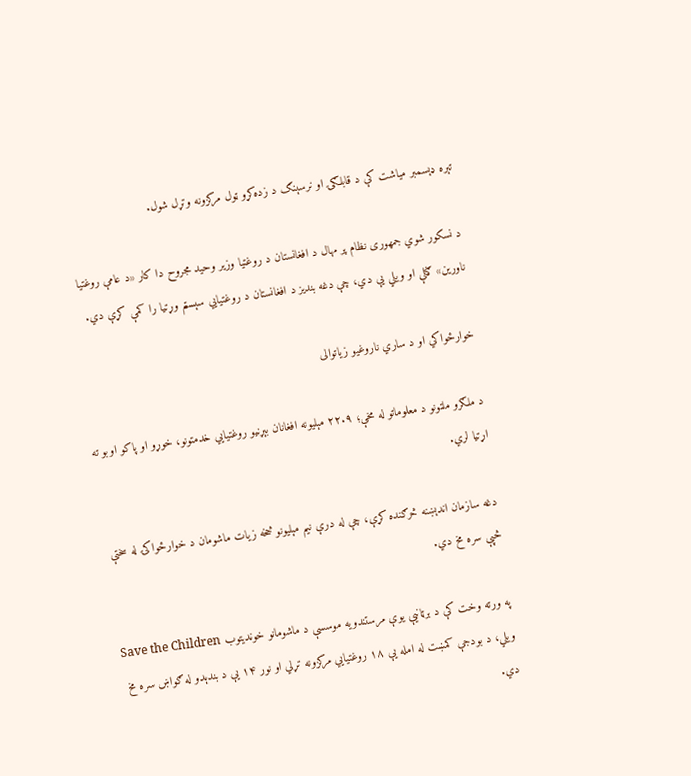تېره ډېسمبر میاشت کې د قابلګۍ او نرسېنګ د زده‌کړو ټول مرکزونه وتړل شول.

د نسکور شوي جمهوری نظام پر مهال د افغانستان د روغتیا وزیر وحید مجروح دا کار «د عامې روغتیا ناورین» ګڼلې او ویلي یې دي، چې دغه بندیز د افغانستان د روغتیایي سېسټم وړتیا را کمې کړې دي.

خوارځواکي او د ساري ناروغیو زیاتوالی

د ملګرو ملتونو د معلوماتو له مخې؛ ۲۲.۹ مېلیونه افغانان بېړنیو روغتیايي خدمتونو، خوړو او پاکو اوبو ته اړتیا لري.

دغه سازمان اندېښنه څرګنده کړې، چې له درې نیم مېلیونو څخه زیات ماشومان د خوارځواکۍ له سختې څپې سره مخ دي.

په ورته وخت کې د برټانیې یوې مرستندویه موسسې د ماشومانو خوندیتوب Save the Children ویلي، د بودجې کمښت له امله یې ۱۸ روغتیايي مرکزونه تړلي او نور ۱۴ یې د بندېدو له ګواښ سره مخ دي.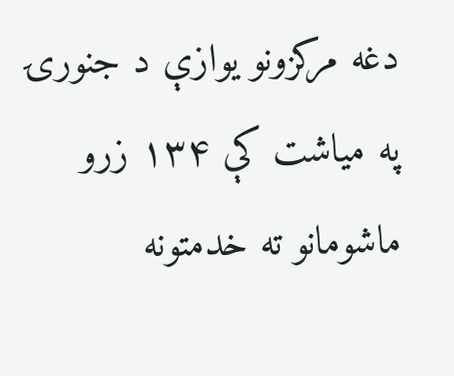دغه مرکزونو یوازې د جنورۍ په میاشت کې ۱۳۴ زرو ماشومانو ته خدمتونه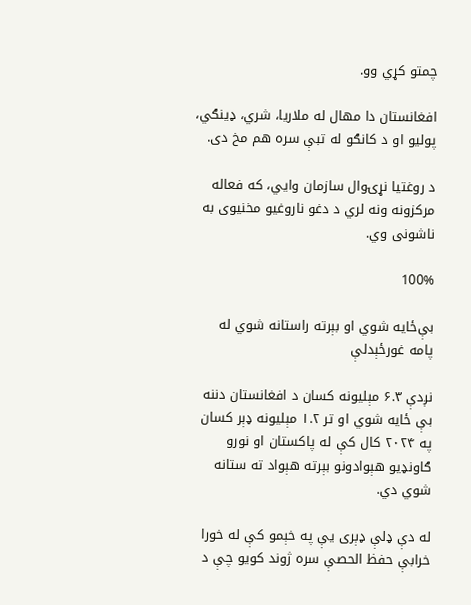چمتو کړي وو.

افغانستان دا مهال له ملاریا، شري، ډینګي، پولیو او د کانګو له تبې سره هم مخ دی.

د روغتیا نړۍوال سازمان وايي، که فعاله مرکزونه ونه ‌لري د دغو ناروغیو مخنیوی به ناشونی وي.

100%

بې‌ځایه ‌شوي او بېرته راستانه شوي له پامه غورځېدلې

نږدې ۶.۳ مېلیونه کسان د افغانستان دننه بې ‌ځایه شوي او تر ۱.۲ مېلیونه ډېر کسان په ۲۰۲۴ کال کې له پاکستان او نورو ګاونډیو هېوادونو بېرته هېواد ته ستانه شوي دي.

له دې ډلې ډېری یې په خېمو کې له خورا خرابې حفظ الحصې سره ژوند کويو چې د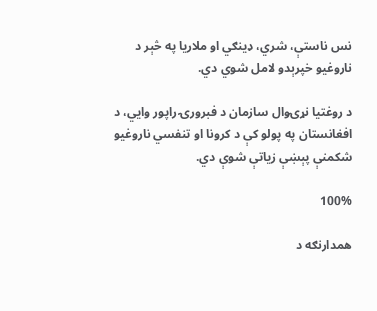نس ناستې، شري، ډینګي او ملاریا په څېر د ناروغیو خپرېدو لامل شوي دي.

د روغتیا نړۍوال سازمان د فبرورۍ راپور وایي، د افغانستان په پولو کې د کرونا او تنفسي ناروغیو شکمنې پېښې زیاتې شوې دي.

100%

همدارنګه د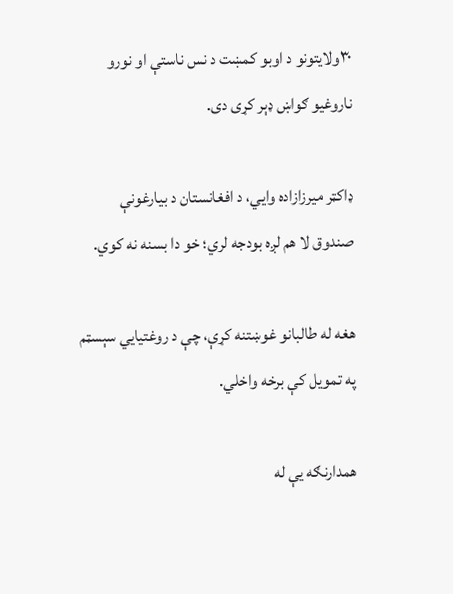۳۰ولایتونو د اوبو کمښت د نس ناستې او نورو ناروغیو ګواښ ډېر کړی دی.

ډاکټر میرزازاده وایي، د افغانستان د بیارغونې صندوق لا هم لږه بودجه لري؛ خو دا بسنه نه کوي.

هغه له طالبانو غوښتنه کړې، چې د روغتیايي سېسټم په تمویل کې برخه واخلي.

همدارنګه یې له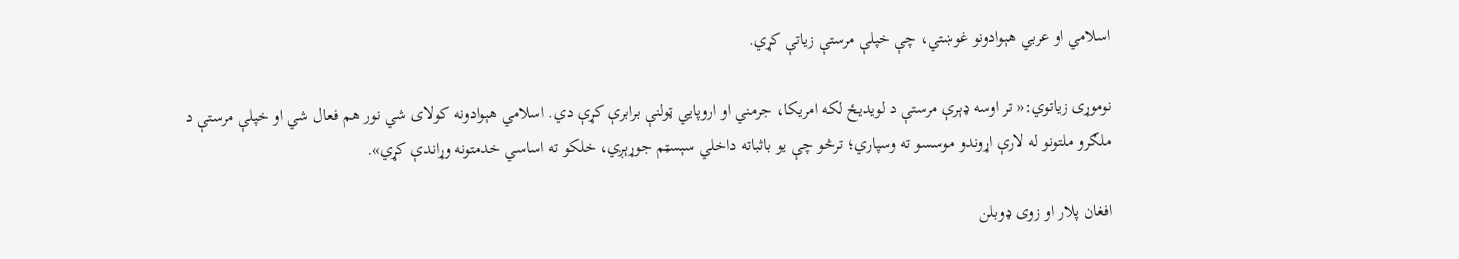اسلامي او عربي هېوادونو غوښتي، چې خپلې مرستې زیاتې کړي.

نوموړی زیاتوي:« تر اوسه ډېرې مرستې د لویدیځ لکه امریکا، جرمني او اروپایي ټولنې برابرې کړې دي. اسلامي هېوادونه کولای شي نور هم فعال شي او خپلې مرستې د ملګرو ملتونو له لارې اړوندو موسسو ته وسپاري؛ ترڅو چې یو باثباته داخلي سېسټم جوړېږي، خلکو ته اساسي خدمتونه وړاندې کړي».

افغان پلار او زوی ډوبلن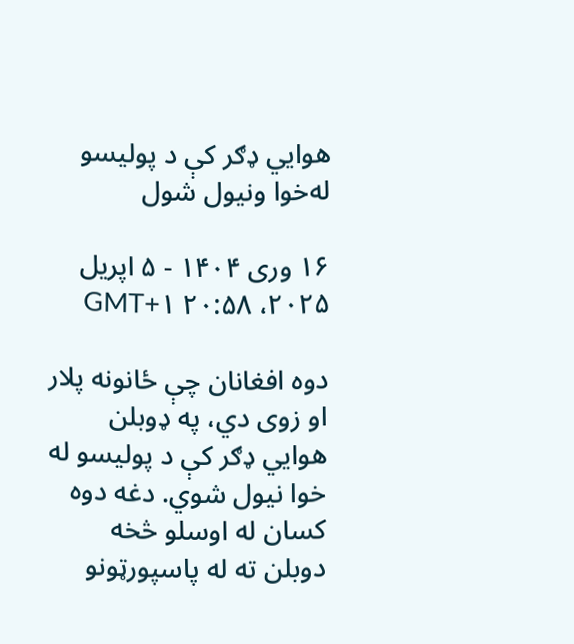هوایي ډګر کې د پولیسو له‌خوا ونیول شول

۱۶ وری ۱۴۰۴ - ۵ اپریل ۲۰۲۵، ۲۰:۵۸ GMT+۱

دوه افغانان چې ځانونه پلار او زوی دي، په ډوبلن هوایي ډګر کې د پولیسو له خوا نیول شوي. دغه دوه کسان له اوسلو څخه دوبلن ته له پاسپورټونو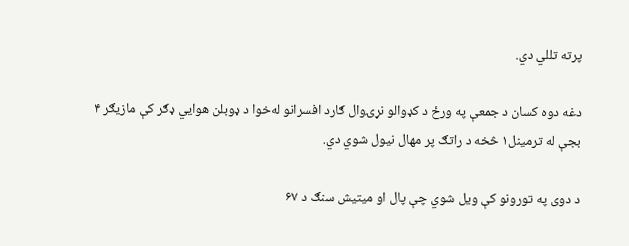پرته تللي دي.

دغه دوه کسان د جمعې په ورځ د کډوالو نړۍوال ګارد افسرانو له‌خوا د ډوبلن هوایي ډګر کې مازیګر ۴ بجې له ترمینل۱ څخه د راتګ پر مهال نیول شوي دي.

د دوی په تورونو کې ویل شوي چې پال او میتيش سنګ د ۶۷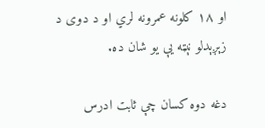او ۱۸ کلونه عمرونه لري او د دوی د زېږېدلو نېټه یې یو شان ده.

دغه دوه کسان چې ثابت ادرس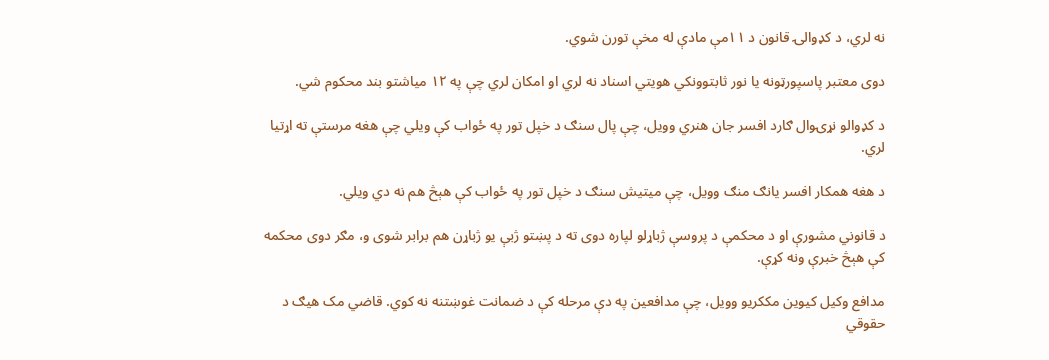نه لري، د کډوالۍ قانون د ۱۱مې مادې له مخې تورن شوي.

دوی معتبر پاسپورټونه یا نور ثابتوونکي هویتي اسناد نه لري او امکان لري چې په ۱۲ میاشتو بند محکوم شي.

د کډوالو نړۍوال ګارد افسر جان هنري وویل، چې پال سنګ د خپل تور په ځواب کې ویلي چې هغه مرستې ته اړتیا لري.

د هغه همکار افسر یانګ منګ وویل، چې میتيش سنګ د خپل تور په ځواب کې هېڅ هم نه دي ویلي.

د قانوني مشورې او د محکمې د پروسې ژباړلو لپاره دوی ته د پښتو ژبې یو ژباړن هم برابر شوی و، مګر دوی محکمه کې هېڅ خبرې ونه کړې.

مدافع وکیل کیوین مککریو وویل، چې مدافعین په دې مرحله کې د ضمانت غوښتنه نه کوي. قاضي مک هیګ د حقوقي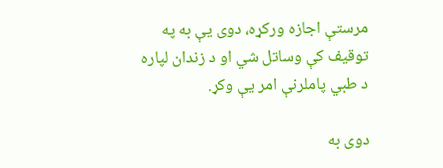مرستې اجازه ورکړه، دوی یې به په توقیف کې وساتل شي او د زندان لپاره د طبي پاملرنې امر یې وکړ.

دوی به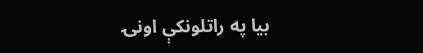بیا په راتلونکې اونۍ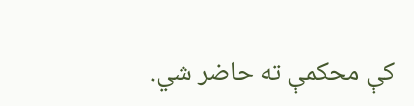کې محکمې ته حاضر شي.